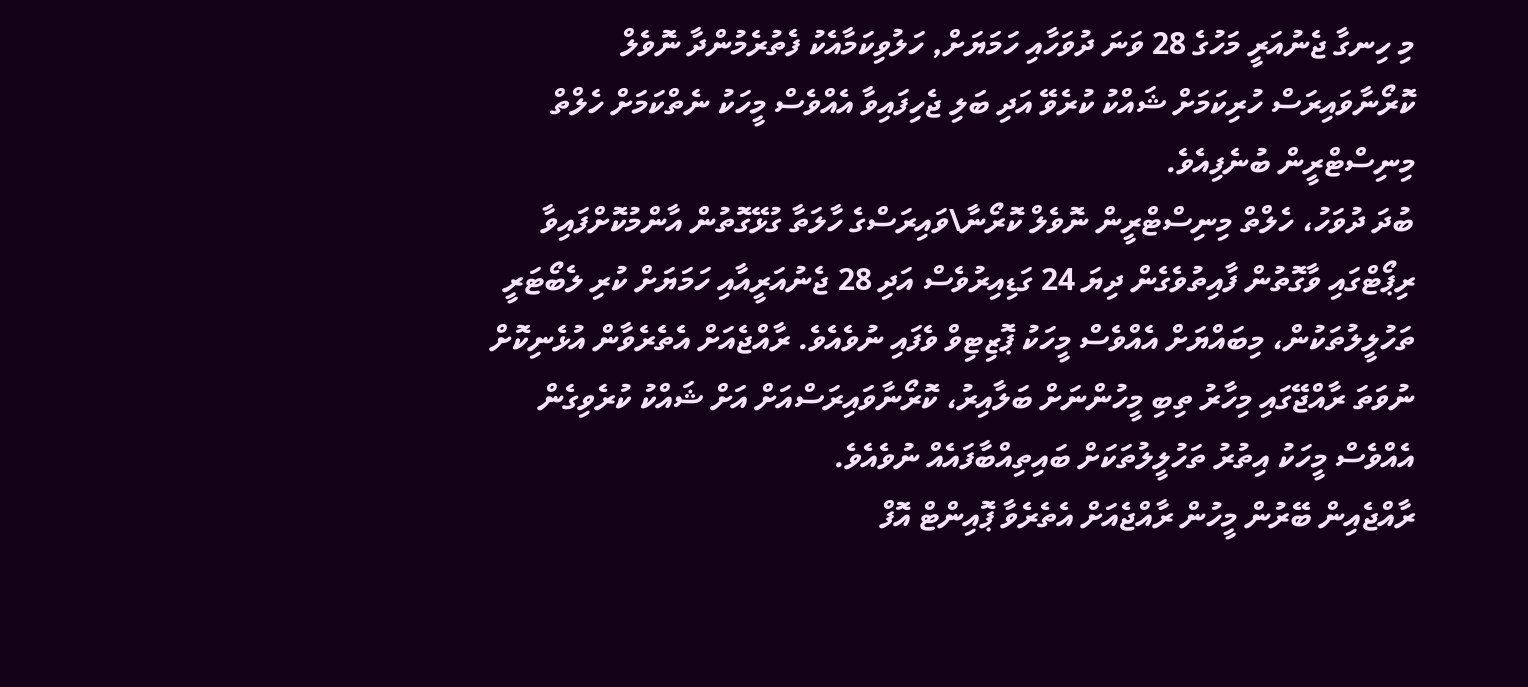މި ހިނގާ ޖެނުއަރީ މަހުގެ 28 ވަނަ ދުވަހާއި ހަމަޔަށް, ހަލުވިކަމާއެކު ފެތުރެމުންދާ ނޮވެލް ކޮރޯނާވައިރަސް ހުރިކަމަށް ޝައްކު ކުރެވޭ އަދި ބަލި ޖެހިފައިވާ އެއްވެސް މީހަކު ނެތްކަމަށް ހެލްތް މިނިސްޓްރީން ބުނެފިއެވެ.
ބުދަ ދުވަހު، ހެލްތް މިނިސްޓްރީން ނޮވެލް ކޮރޯނާ\ވައިރަސްގެ ހާލަތާ ގުޅޭގޮތުން އާންމުކޮށްފައިވާ ރިޕޯޓްގައި ވާގޮތުން ފާއިތުވެގެން ދިޔަ 24 ގަޑިއިރުވެސް އަދި 28 ޖެނުއަރީއާއި ހަމަޔަށް ކުރި ލެބޯޓަރީ ތަހުލީލުތަކުން، މިބައްޔަށް އެއްވެސް މީހަކު ޕޮޒިޓިވް ވެފައި ނުވެއެވެ. ރާއްޖެއަށް އެތެރެވާން އުޅެނިކޮށް ނުވަތަ ރާއްޖޭގައި މިހާރު ތިބި މީހުންނަށް ބަލާއިރު، ކޮރޯނާވައިރަސްއަށް އަށް ޝައްކު ކުރެވިގެން އެއްވެސް މީހަކު އިތުރު ތަހުލީލުތަކަށް ބައިތިއްބާފައެއް ނުވެއެވެ.
ރާއްޖެއިން ބޭރުން މީހުން ރާއްޖެއަށް އެތެރެވާ ޕޮއިންޓް އޮފް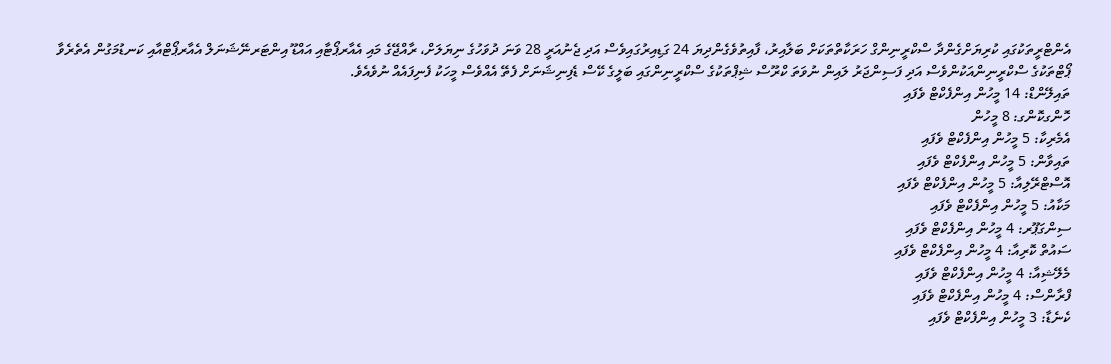އެންޓްރީތަކުގައި ކުރިޔަށްގެންދާ ސްކްރީނިންގް ހަރަކާތްތަކަށް ބަލާއިރު، ފާއިތުވެގެންދިޔަ 24 ގަޑިއިރުގައިވެސް އަދި ޖެނުއަރީ 28 ވަނަ ދުވަހުގެ ނިޔަލަށް، ރާއްޖޭގެ މައި އެއާރޕޯޓާއި އައްޑޫ އިންޓަރނޭޝަނަލް އެއާރޕޯޓްއާއި ކަނޑުމަގުން އެތެރެވާ ޕޯޓްތަކުގެ ސްކްރީނިންއަކުންވެސް އަދި ފަސިންޖަރު ލައިން ނުވަތަ ކްރޫސް ޝިޕްތަކުގެ ސްކްރީނިންގައި ބަލީގެ ކޭސް ޑެފިނިޝަނަށް ފެތޭ އެއްވެސް މީހަކު ފެނިފައެއް ނުވެއެވެ.
ތައިލޭންޑް: 14 މީހުން އިންފެކްޓް ވެފައި
ހޮންގކޮންގ: 8 މީހުން
އެމެރިކާ: 5 މީހުން އިންފެކްޓް ވެފައި
ތައިވާން: 5 މީހުން އިންފެކްޓް ވެފައި
އޮސްޓްރޭލިއާ: 5 މީހުން އިންފެކްޓް ވެފައި
މަކާއު: 5 މީހުން އިންފެކްޓް ވެފައި
ސިންގަޕޫރ: 4 މީހުން އިންފެކްޓް ވެފައި
ސައުތް ކޮރިއާ: 4 މީހުން އިންފެކްޓް ވެފައި
މެލޭޝިއާ: 4 މީހުން އިންފެކްޓް ވެފައި
ފްރާންސް: 4 މީހުން އިންފެކްޓް ވެފައި
ކެނެޑާ: 3 މީހުން އިންފެކްޓް ވެފައި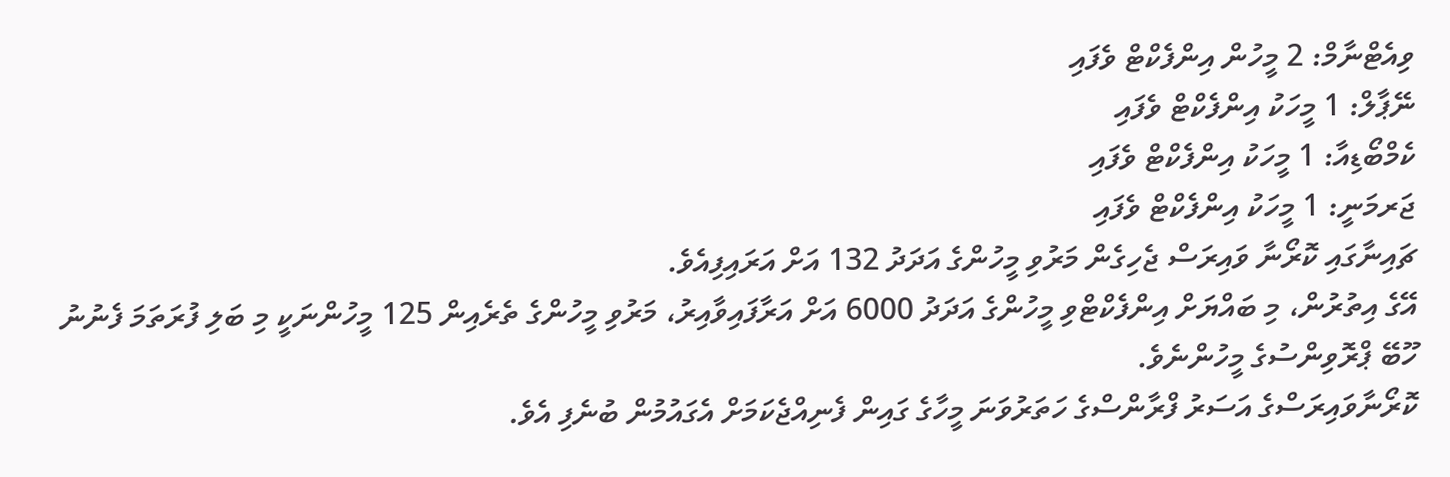ވިއެޓްނާމް: 2 މީހުން އިންފެކްޓް ވެފައި
ނޭޕާލް: 1 މީހަކު އިންފެކްޓް ވެފައި
ކެމްބޯޑިއާ: 1 މީހަކު އިންފެކްޓް ވެފައި
ޖަރމަނީ: 1 މީހަކު އިންފެކްޓް ވެފައި
ޗައިނާގައި ކޮރޯނާ ވައިރަސް ޖެހިގެން މަރުވި މީހުންގެ އަދަދު 132 އަށް އަރައިފިއެވެ.
އޭގެ އިތުރުން، މި ބައްޔަށް އިންފެކްޓްވި މީހުންގެ އަދަދު 6000 އަށް އަރާފައިވާއިރު، މަރުވި މީހުންގެ ތެރެއިން 125 މީހުންނަކީ މި ބަލި ފުރަތަމަ ފެނުނު ހޫބޭ ޕްރޮވިންސުގެ މީހުންނެވެ.
ކޮރޯނާވައިރަސްގެ އަސަރު ފްރާންސްގެ ހަތަރުވަނަ މީހާގެ ގައިން ފެނިއްޖެކަމަށް އެގައުމުން ބުނެފި އެވެ.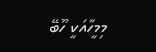މިމީހާއަކީ ހޫބޭ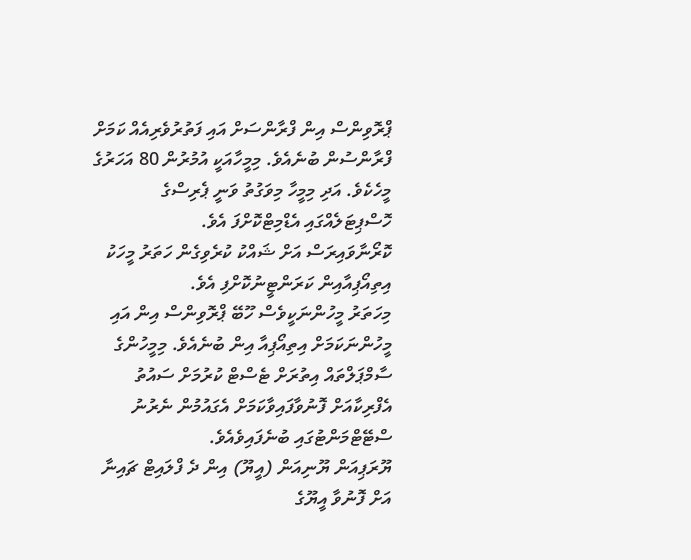ޕްރޮވިންސް އިން ފްރާންސަށް އައި ފަތުރުވެރިއެއް ކަމަށް ފްރާންސުން ބުނެއެވެ. މިމީހާއަކީ އުމުރުން 80 އަހަރުގެ މީހެކެވެ. އަދި މިމީހާ މިވަގުތު ވަނީ ޕެރިސްގެ ހޮސްޕިޓަލެއްގައި އެޑްމިޓްކޮށްފަ އެވެ.
ކޮރޯނާވައިރަސް އަށް ޝައްކު ކުރެވިގެން ހަތަރު މީހަކު އިތިއޯޕިއާއިން ކަރަންޓީނުކޮށްފި އެވެ.
މިހަތަރު މީހުންނަކީވެސް ހޫބޭ ޕްރޮވިންސް އިން އައި މީހުންނަކަމަށް އިތިއޯޕިއާ އިން ބުނެއެވެ. މިމީހުންގެ ސާމްޕަލްތައް އިތުރަށް ޓެސްޓް ކުރުމަށް ސައުތު އެފްރިކާއަށް ފޮނުވާފައިވާކަމަށް އެގައުމުން ނެރުނު ސްޓޭޓްމަންޓުގައި ބުނެފައިވެއެވެ.
ޔޫރަޕިއަން ޔޫނިއަން (އީޔޫ) އިން ދެ ފްލައިޓް ޗައިނާ އަށް ފޮނުވާ އީޔޫގެ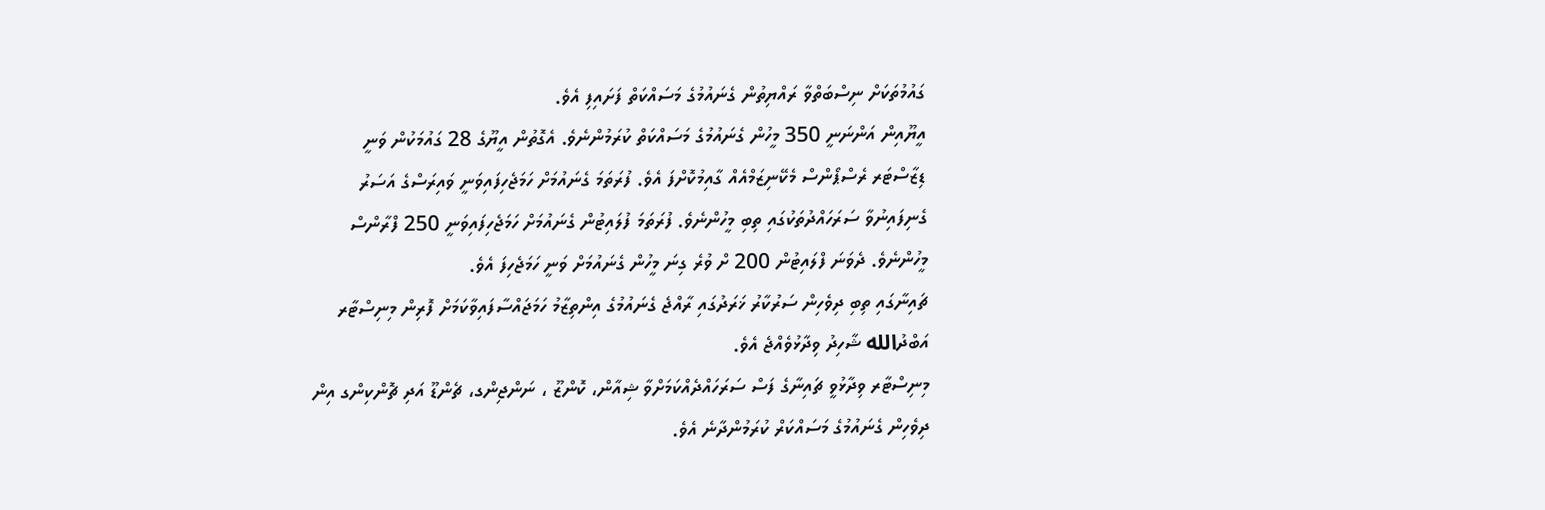ގައުމުތަކަށް ނިސްބަތްވާ ރައްޔިތުން ގެނައުމުގެ މަސައްކަތް ފަށައިފި އެވެ.
އީޔޫއިން އަންނަނީ 350 މީހުން ގެނައުމުގެ މަސައްކަތް ކުރަމުންނެވެ. އެގޮތުން އީޔޫގެ 28 ގައުމަކުން ވަނީ ޑިޒާސްޓަރ ރެސްޕޯންސް މެކޭނިޒަމްއެއް ގާއިމުކޮށްފަ އެވެ. ފުރަތަމަ ގެނައުމަށް ހަމަޖެހިފައިވަނީ ވައިރަސްގެ އަސަރު ގެނިފައިނުވާ ސަރަހައްދުތަކުގައި ތިބި މީހުންނެވެ. ފުރަތަމަ ފުލައިޓުން ގެނައުމަށް ހަމަޖެހިފައިވަނީ 250 ފްރާންސް މީހުންނެވެ. ދެވަނަ ފްލައިޓުން 200 ށް ވުރެ ގިނަ މީހުން ގެނައުމަށް ވަނީ ހަމަޖެހިފަ އެވެ.
ޗައިނާގައި ތިބި ދިވެހިން ސަރުކާރު ޚަރަދުގައި ރާއްޖެ ގެނައުމުގެ އިންތިޒާމު ހަމަޖައްސާފައިވާކަމަށް ފޮރިން މިނިސްޓާރ އަބްދުالله ޝާހިދު ވިދާޅުވެއްޖެ އެވެ.
މިނިސްޓާރ ވިދާޅުވީ ޗައިނާގެ ފަސް ސަރަހައްދެއްކަމަށްވާ ޝިއާން، ކޮންޒޫ ، ނަންޖިންގ، ޗެންޑޫ އަދި ޗޮންކިންގ އިން ދިވެހިން ގެނައުމުގެ މަސައްކަރް ކުރަމުންދާނެ އެވެ.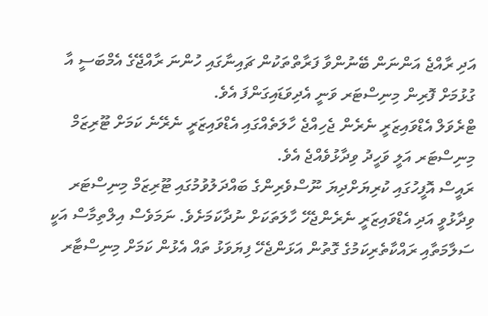އަދި ރާއްޖެ އަންނަން ބޭނުންވާ ފަރާތްތަކުން ޗައިނާގައި ހުންނަ ރާއްޖޭގެ އެމްބަސީ އާ ގުޅުމަށް ފޮރިން މިނިސްޓަރ ވަނީ އެދިވަޑައިގަންފަ އެވެ.
ޓްރެވަލް އެޑްވައިޒަރީ ނެރެން ޖެހިއްޖެ ހާލަތެއްގައި އެޑްވައިޒަރީ ނެރޭނެ ކަމަށް ޓޫރިޒަމް މިނިސްޓަރ އަލީ ވަހީދު ވިދާޅުވެއްޖެ އެވެ.
ރައީސް އޮފީހުގައި ކުރިޔަށްދިޔަ ނޫސްވެރިންގެ ބައްދަލުވުމުގައި ޓޫރިޒަމް މިނިސްޓަރ ވިދާޅުވީ އަދި އެޑްވައިޒަރީ ނެރެންޖެހޭ ހާލަތަކަށް ނުދާކަމަށެވެ. ނަމަވެސް އިލްތިމާސް އަކީ ސަލާމަތާއި ރައްކާތެރިކަމުގެ ގޮތުން އަޅަންޖެހޭ ފިޔަވަޅު ތައް އެޅުން ކަމަށް މިނިސްޓާރ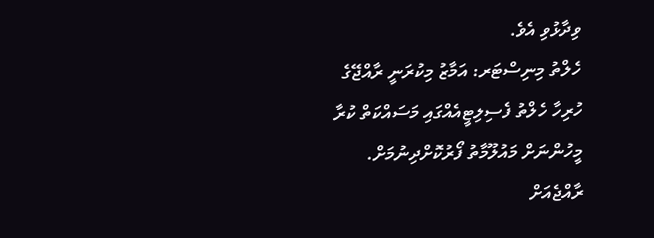ވިދާޅުވި އެވެ.
ހެލްތު މިނިސްޓަރ: އަމާޒު މިކުރަނީ ރާއްޖޭގެ ހުރިހާ ހެލްތު ފެސިލިޓީއެއްގައި މަސައްކަތް ކުރާ މީހުންނަށް މައުލޫމާތު ފޯރުކޮށްދިނުމަށް. ރާއްޖެއަށް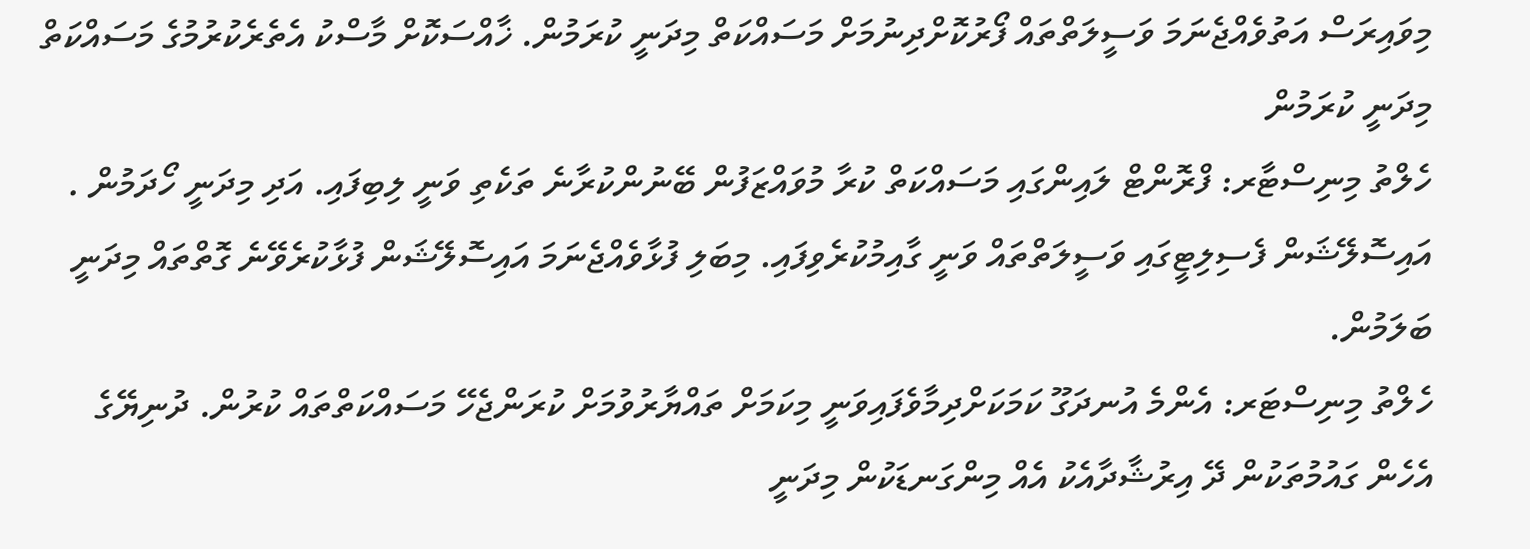މިވައިރަސް އަތުވެއްޖެނަމަ ވަސީލަތްތައް ފޯރުކޮށްދިނުމަށް މަސައްކަތް މިދަނީ ކުރަމުން. ޚާއްސަކޮށް މާސްކު އެތެރެކުރުމުގެ މަސައްކަތް މިދަނީ ކުރަމުން
ހެލްތު މިނިސްޓާރ: ފްރޮންޓް ލައިންގައި މަސައްކަތް ކުރާ މުވައްޒަފުން ބޭނުންކުރާނެ ތަކެތި ވަނީ ލިބިފައި. އަދި މިދަނީ ހޯދަމުން . އައިސޮލޭޝަން ފެސިލިޓީގައި ވަސީލަތްތައް ވަނީ ގާއިމުކުރެވިފައި. މިބަލި ފުޅާވެއްޖެނަމަ އައިސޮލޭޝަން ފުޅާކުރެވޭނެ ގޮތްތައް މިދަނީ ބަލަމުން.
ހެލްތު މިނިސްޓަރ: އެންމެ އުނދަގޫ ކަމަކަށްދިމާވެފައިވަނީ މިކަމަށް ތައްޔާރުވުމަށް ކުރަންޖެހޭ މަސައްކަތްތައް ކުރުން. ދުނިޔޭގެ އެހެން ގައުމުތަކުން ދޭ އިރުޝާދާއެކު އެއް މިންގަނޑަކުން މިދަނީ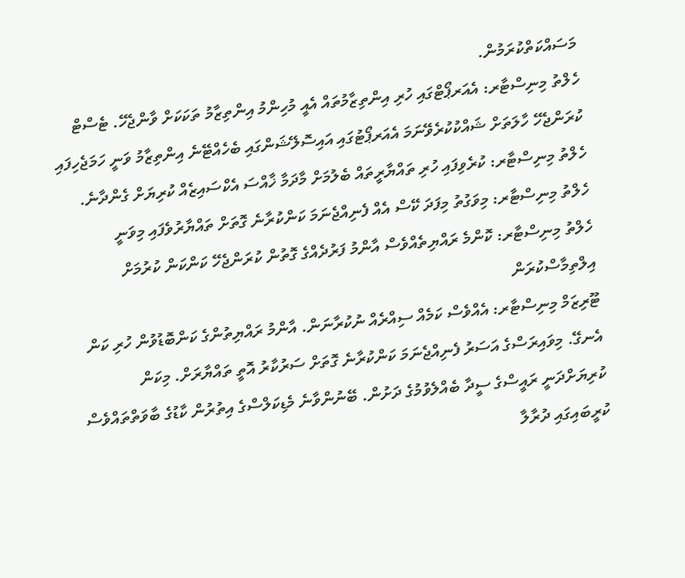މަސައްކަތްކުރަމުން.
ހެލްތު މިނިސްޓާރ: އެއަރޕޯޓްގައި ހުރި އިންތިޒާމުތައް އެއީ މުހިންމު އިންތިޒާމު ތަކަކަށް ވާންޖެހޭ. ޓެސްޓް ކުރަންޖެހޭ ހާލަތަށް ޝައްކުކުރެވޭނަމަ އެއަރޕޯޓުގައި އައިސޮލޭޝަންގައި ބެހެއްޓޭނެ އިންތިޒާމު ވަނީ ހަމަޖެހިފައި
ހެލްތު މިނިސްޓާރ: ކުރެވިފައި ހުރި ތައްޔާރީތައް ބެލުމަށް މާދަމާ ޚާއްސަ އެކްސައިޒެއް ކުރިޔަށް ގެންދާނެ.
ހެލްތު މިނިސްޓާރ: މިވަގުތު މިފަދަ ކޭސް އެއް ފެނިއްޖެނަމަ ކަންކުރާނެ ގޮތަށް ތައްޔާރުވެފައި މިވަނީ
ހެލްތު މިނިސްޓާރ: ކޮންމެ ރައްޔިތެއްވެސް އާންމު ފަރުދެއްގެ ގޮތުން ކުރަންޖެހޭ ކަންކަން ކުރުމަށް އިލްތިމާސްކުރަން
ޓޫރިޒަމް މިނިސްޓާރ: އެއްވެސް ކަމެއް ސިއްރެއް ނުކުރާނަން. އާންމު ރައްޔިތުންގެ ކަންބޮޑުވުން ހުރި ކަން އެނގޭ. މިވައިރަސްގެ އަސަރު ފެނިއްޖެނަމަ ކަންކުރާނެ ގޮތަށް ސަރުކާރު އޮތީ ތައްޔާރަށް. މިކަން ކުރިޔަށްދަނީ ރައީސްގެ ސީދާ ބެއްލެވުމުގެ ދަށުން. ބޭނުންވާނެ މެޑިކަލްސްގެ އިތުރުން ކާޑުގެ ބާވަތްތައްވެސް ކުރީބައިގައި ދުރާލާ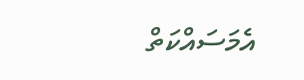އެމަސައްކަތް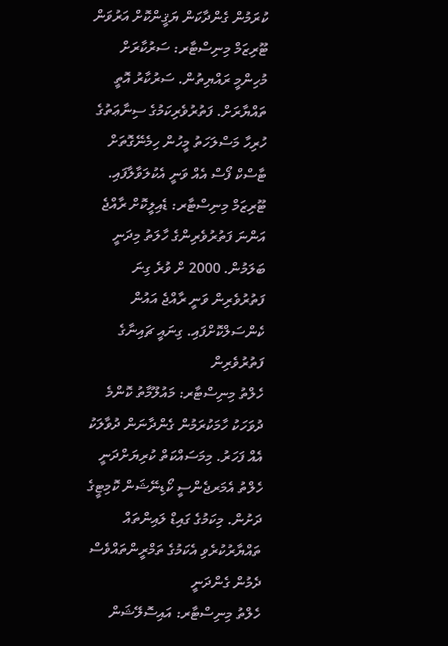ކުރަމުން ގެންދާކަން ޔަޤީންކޮށް އަރުވަން
ޓޫރިޒަމް މިނިސްޓާރ: ސަރުކާރަށް މުހިންމީ ރައްޔިތުން. ސަރުކާރު އޮތީ ތައްޔާރަށް. ފަތުރުވެރިކަމުގެ ސިނާޢަތުގެ ހުރިހާ މަސްލަހަތު މީހުން ހިމެނޭގޮތަށް ޓާސްކް ފޯސް އެއް ވަނީ އެކުލަވާލާފައި.
ޓޫރިޒަމް މިނިސްޓާރ: ޑެއިލީކޮށް ރާއްޖެ އަންނަ ފަތުރުވެރިންގެ ހާލަތު މިދަނީ ބަލަމުން. 2000 ށް ވުރެ ގިނަ ފަތުރުވެރިން ވަނީ ރާއްޖެ އައުން ކެންސަލްކޮށްފައި. ގިނައީ ޗައިނާގެ ފަތުރުވެރިން
ހެލްތު މިނިސްޓާރ: މައުލޫމާތު ކޮންމެ ދުވަހަކު ހާމަކުރަމުން ގެންދާނަން ދުވާލަކު އެއް ފަހަރު. މިމަސައްކަތް ކުރިޔަށްދަނީ ހެލްތު އެމަރޖެންސީ ކޯޑިނޭޝަން ކޮމިޓީގެ ދަށުން. މިކަމުގެ ގައިޑް ލައިންތައް ތައްޔާރުކުރެވި އެކަމުގެ ތަމްރީންތައްވެސް ދެމުން ގެންދަނީ
ހެލްތު މިނިސްޓާރ: އައިސޮލޭޝަން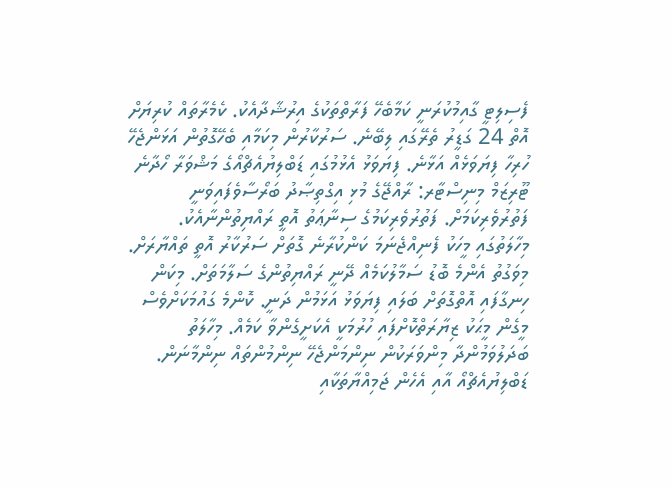ފެސިލިޓީ ގާއިމުކުރަނީ ކަމާބެހޭ ފަރާތްތަކުގެ އިރުޝާދާއެކު. ކެމެރާތައް ކުރިޔަށް އޮތް 24 ގަޑީރު ތެރޭގައި ލިބޭނެ. ސަރުކާރުން މިކަމާއި ބެހޭގޮތުން އަޅަންޖެހޭ ހުރިހާ ފިޔަވަޅެއް އަޅާނެ. ފިޔަވަޅު އެޅުމުގައި ޑަބްލިޔުއެޗްއޯގެ މަޝްވަރާ ހޯދާނެ
ޓޫރިޒަމް މިނިސްޓާރ: ރާއްޖޭގެ މުޅި އިގްތިޞާދު ބަރޯސާވެފައިވަނީ ފަތުރުވެރިކަމަށް. ފަތުރުވެރިކަމުގެ ސިނާޢަތު އޮތީ ރައްޔިތުންނާއެކު. މިހާލަތުގައި މީހަކު ފެނިއްޖެނަމަ ކަންކުރާނެ ގޮތަށް ސަރުކާރު އޮތީ ތައްޔާރަށް. މިވަގުތު އެންމެ ބޮޑު ސަމާލުކަމެއް ދޭނީ ރައްޔިތުންގެ ސަލާމަތަށް. މިކަން ހިނގާފައި އޮތްގޮތަށް ބަލައި ފިޔަވަޅު އަޅަމުން ދަނީ. ކޮންމެ ގައުމަކަށްވެސް މީގެން މީޙަކު ޒިޔާރަތްކޮށްފައި ހުރުމަކީ އެކަށީގެންވާ ކަމެއް. މިހާލަތު ބަދަލުވަމުންދާ މިންވަރަކުން ނިންމަންޖެހޭ ނިންމުންތައް ނިންމާނަން. ޑަބްލިޔުއެޗްއޯ އާއި އެހެން ޖަމިއްޔާތަކާއި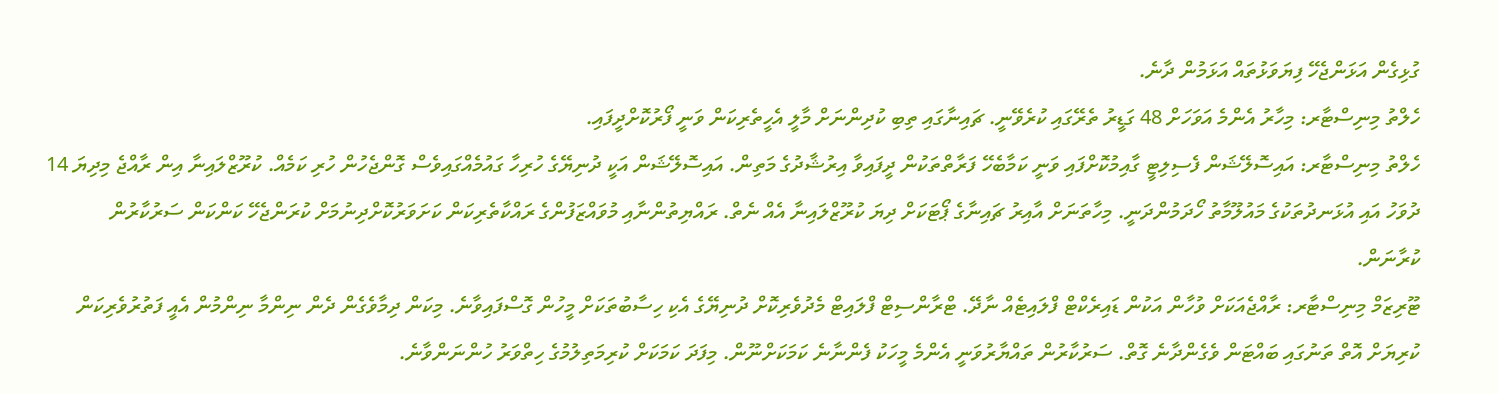ގުޅިގެން އަޅަންޖެހޭ ފިޔަވަޅުތައް އަޅަމުން ދާނެ.
ހެލްތު މިނިސްޓާރ: މިހާރު އެންމެ އަވަހަށް 48 ގަޑީރު ތެރޭގައި ކުރެވޭނީ. ޗައިނާގައި ތިބި ކުދިންނަށް މާލީ އެހީތެރިކަން ވަނީ ފޯރުކޮށްދީފައި.
ހެލްތު މިނިސްޓާރ: އައިސޮލޭޝަން ފެސިލިޓީ ގާއިމުކޮށްފައި ވަނީ ކަމާބެހޭ ފަރާތްތަކުން ދީފައިވާ އިރުޝާދުގެ މަތިން. އައިސޮލޭޝަން އަކީ ދުނިޔޭގެ ހުރިހާ ގައުމެއްގައިވެސް ގޮންޖެހުން ހުރި ކަމެއް. ކުރޫޒްލައިނާ އިން ރާއްޖެ މިދިޔަ 14 ދުވަހު އައި އުޅަނދުތަކުގެ މައުލޫމާތު ހޯދަމުންދަނީ. މިހާތަނަށް އާއިރު ޗައިނާގެ ޕޯޓަކަށް ދިޔަ ކުރޫޒްލައިނާ އެއް ނެތް. ރައްޔިތުންނާއި މުވައްޒަފުންގެ ރައްކާތެރިކަން ކަށަވަރުކޮށްދިނުމަށް ކުރަންޖެހޭ ކަންކަން ސަރުކާރުން ކުރާނަން.
ޓޫރިޒަމް މިނިސްޓާރ: ރާއްޖެއަކަށް ވުހާން އަކުން ޑައިރެކްޓް ފްލައިޓެއް ނާދޭ. ޓްރާންސިޓް ފްލައިޓް މެދުވެރިކޮށް ދުނިޔޭގެ އެކި ހިސާބުތަކަށް މީހުން ގޮސްފައިވާނެ. މިކަން ދިމާވެގެން ދެން ނިންމާ ނިންމުން އެއީ ފަތުރުވެރިކަން ކުރިޔަށް އޮތް ތަނުގައި ބައްޓަން ވެގެންދާނެ ގޮތް. ސަރުކާރުން ތައްޔާރުވަނީ އެންމެ މީހަކު ފެންނާނެ ކަމަކަށްނޫން. މިފަދަ ކަމަކަށް ކުރިމަތިލުމުގެ ހިތްވަރު ހުންނަންވާނެ.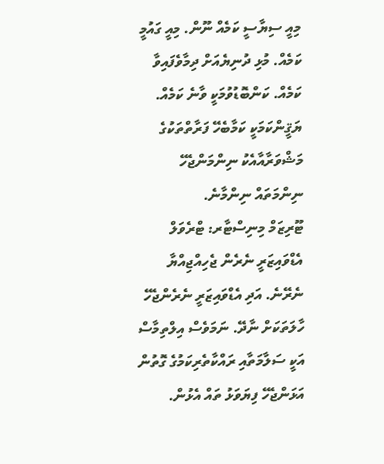މިއީ ސިޔާސީ ކަމެއް ނޫން. މިއީ ގައުމީ ކަމެއް. މުޅި ދުނިޔެއަށް ދިމާވެފައިވާ ކަމެއް. ކަންބޮޑުވުމަކީ ވާނެ ކަމެއް. ޔަޤީންކަމަކީ ކަމާބެހޭ ފަރާތްތަކުގެ މަޝްވަރާއާއެކު ނިންމަންޖެހޭ ނިންމަތައް ނިންމާނެ.
ޓޫރިޒަމް މިނިސްޓާރ: ޓްރެވަލް އެޑްވައިޒަރީ ނެރެން ޖެހިއްޖިއްޔާ ނެރޭނެ. އަދި އެޑްވައިޒަރީ ނެރެންޖެހޭ ހާލަތަކަށް ނާދޭ. ނަމަވެސް އިލްތިމާސް އަކީ ސަލާމަތާއި ރައްކާތެރިކަމުގެ ގޮތުން އަޅަންޖެހޭ ފިޔަވަޅު ތައް އެޅުން.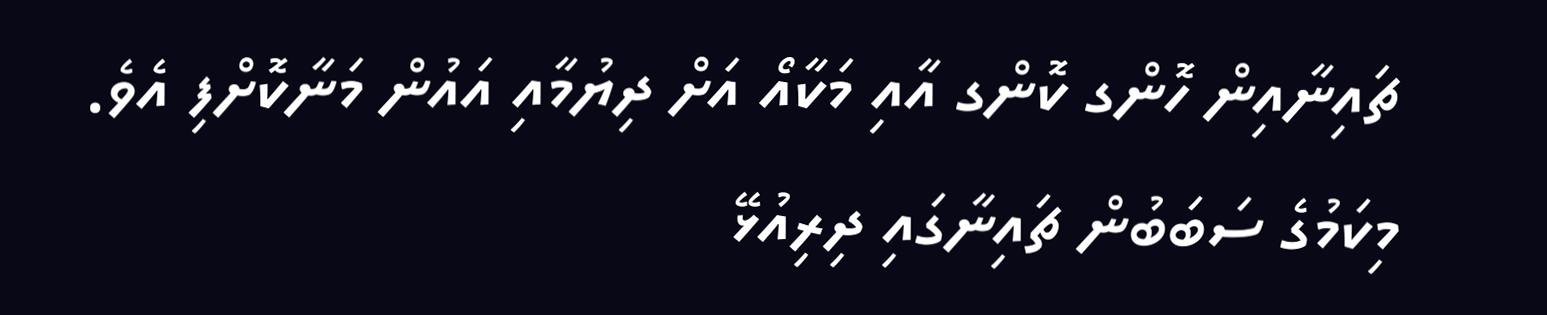ޗައިނާއިން ހޮންގ ކޮންގ އާއި މަކާއޯ އަށް ދިޔުމާއި އައުން މަނާކޮށްފި އެވެ.
މިކަމުގެ ސަބަބުން ޗައިނާގައި ދިރިއުޅޭ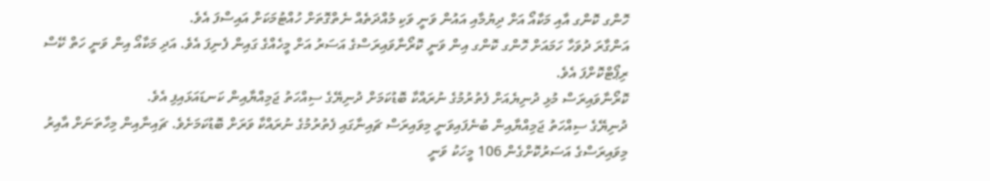ހޮންގ ކޮންގ އާއި މަކާއޯ އަށް ދިޔުމާއި އައުން ވަނީ ވަކި މުއްދަތެއް ނެތްގޮތަށް ހުއްޓުމަކަށް އައިސްފަ އެވެ.
އަންގާރަ ދުވަހާ ހަމައަށް ހޮންގ ކޮންގ އިން ވަނީ ކޮރޯނާވައިރަސްގެ އަސަރު އަށް މީހެއްގެ ގައިން ފެނިފަ އެވެ. އަދި މަކާއޯ އިން ވަނީ ހަތް ކޭސް ރިޕޯޓްކޮށްފަ އެވެ.
ކޮރޯނާވައިރަސް މުޅި ދުނިޔެއަށް ފެތުރުމުގެ ނުރައްކާ ބޮޑުކަމަށް ދުނިޔޭގެ ސިއްހަތު ޖަމިއްޔާއިން ކަނޑައަޅައިފި އެވެ.
ދުނިޔޭގެ ސިއްހަތު ޖަމިއްޔާއިން ބުނެފައިވަނީ މިވައިރަސް ޗައިނާގައި ފެތުރުމުގެ ނުރައްކާ ވަރަށް ބޮޑުކަމަށެވެ. ޗައިނާއިން މިހާތަނަށް އާއިރު މިވައިރަސްގެ އަސަރުކޮށްގެން 106 މީހަކު ވަނީ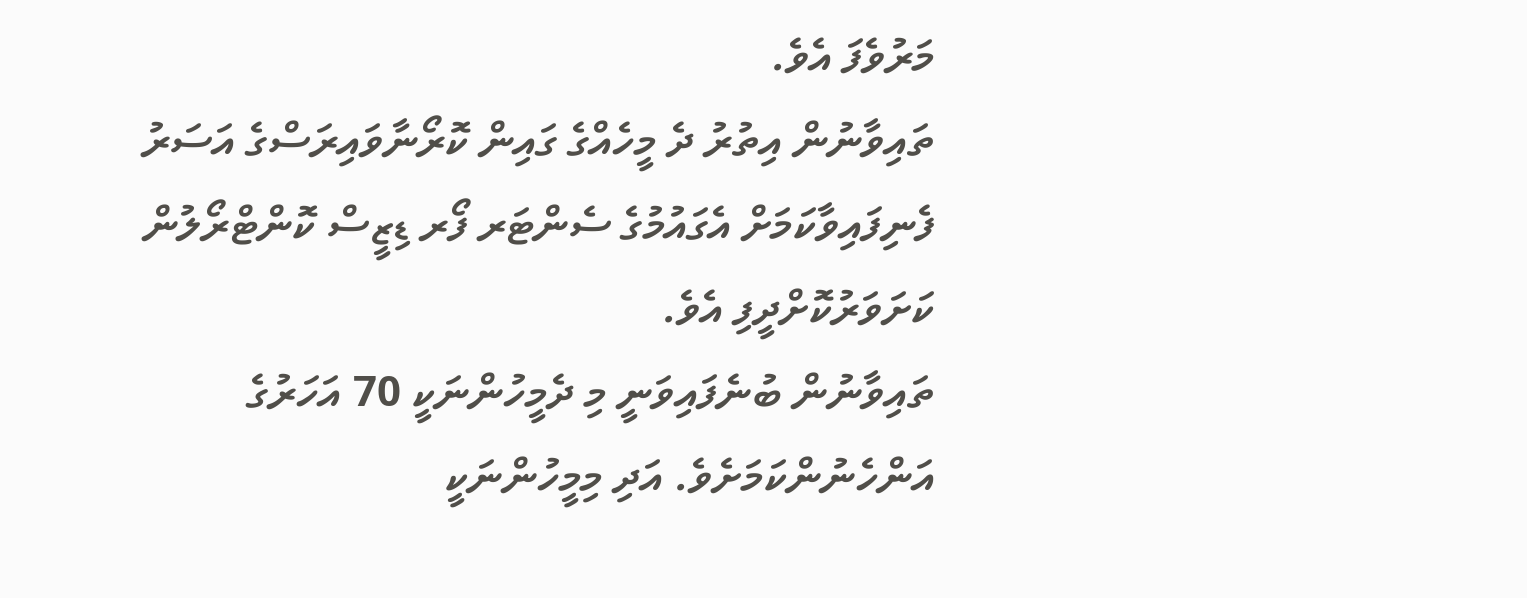މަރުވެފަ އެވެ.
ތައިވާނުން އިތުރު ދެ މީހެއްގެ ގައިން ކޮރޯނާވައިރަސްގެ އަސަރު ފެނިފައިވާކަމަށް އެގައުމުގެ ސެންޓަރ ފޯރ ޑިޒީސް ކޮންޓްރޯލުން ކަށަވަރުކޮށްދީފި އެވެ.
ތައިވާނުން ބުނެފައިވަނީ މި ދެމީހުންނަކީ 70 އަހަރުގެ އަންހެނުންކަމަށެވެ. އަދި މިމީހުންނަކީ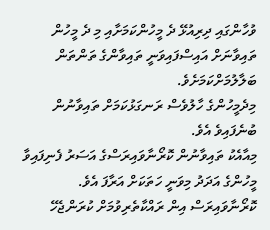ވުހާންގައި ދިރިއުޅޭ ދެ މީހުންކަމަށާއި މި ދެ މީހުން ތައިވާނަށް އައިސްފައިވަނީ ތައިވާންގެ ތަންތަން ބަލާލުމަށްކަމަށެވެ.
މިދެމީހުންގެ ހާލުވެސް ރަނގަޅުކަމަށް ތައިވާނުން ބުނެފައިވެ އެވެ.
މިއާއެކު ތައިވާނުން ކޮރޯނާވައިރަސްގެ އަސަރު ފެނިފައިވާ މީހުންގެ އަދަދު މިވަނީ ހަތަކަށް އަރާފަ އެވެ.
ކޮރޯނާވައިރަސް އިން ރައްކާތެރިވުމަށް ކުރަންޖެހޭ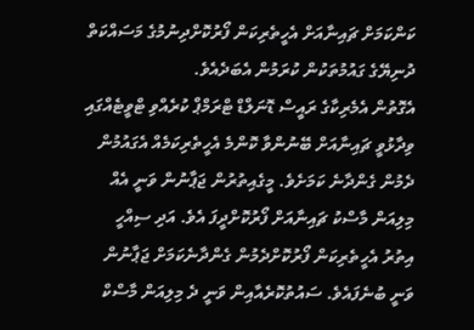ކަންކަމަށް ޗައިނާއަށް އެހީތެރިކަން ފޯރުކޮށްދިނުމުގެ މަސައްކަތް ދުނިޔޭގެ ގައުމުތަކުން ކުރަމުން އެބަދެއެވެ.
އެގޮތުން އެމެރިކާގެ ރައީސް ޑޮނަލްޑް ޓްރަމްޕް ކުރެއްވި ޓްވީޓެއްގައި ވިދާޅުވީ ޗައިނާއަށް ބޭނުންވާ ކޮންމެ އެހީތެރިކަމެއް އެގައުމުން ދެމުން ގެންދާނެ ކަމަށެވެ. މީގެއިތުރުން ޖަޕާނުން ވަނީ އެއް މިލިއަން މާސްކު ޗައިނާއަށް ފޯރުކޮށްދީފަ އެވެ. އަދި ސިއްހީ އިތުރު އެހީތެރިކަން ފޯރުކޮށްދެމުން ގެންދާނެކަމަށް ޖަޕާނުން ވަނީ ބުނެފައެވެ. ސައުތުކޮރެއާއިން ވަނީ ދެ މިލިއަން މާސްކް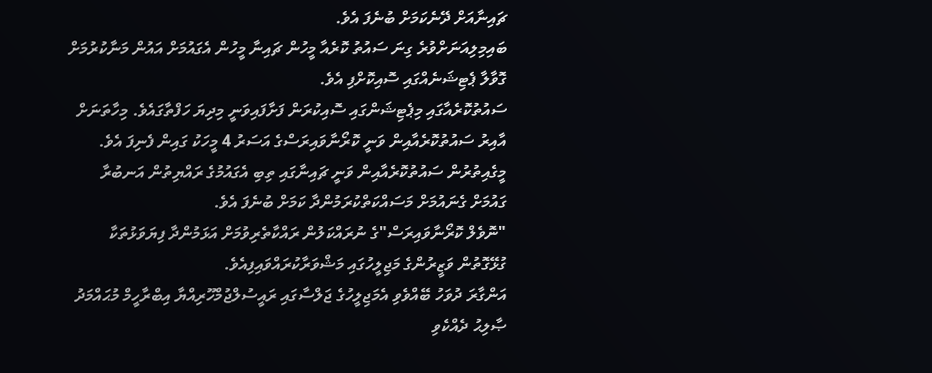ޗައިނާއަށް ދޭނެކަމަށް ބުނެފަ އެވެ.
ބައިމިލިއަނަށްވުރެ ގިނަ ސައުތު ކޮރެއާ މީހުން ޗައިނާ މީހުން އެގައުމަށް އައުން މަނާކުރުމަށް ގޮވާލާ ޕެޓިޝަނެއްގައި ސޮއިކޮށްފި އެވެ.
ސައުތުކޮރެއާގައި މިޕެޓިޝަންގައި ސޮއިކުރަން ފަށާފައިވަނީ މިދިޔަ ހަފްތާގައެވެ. މިހާތަނަށް އާއިރު ސައުތުކޮރެއާއިން ވަނީ ކޮރޯނާވައިރަސްގެ އަސަރު 4 މީހަކު ގައިން ފެނިފަ އެވެ.
މީގެއިތުރުން ސައުތުކޮރެއާއިން ވަނީ ޗައިނާގައި ތިބި އެގައުމުގެ ރައްޔިތުން އަނބުރާ ގައުމަށް ގެނައުމަށް މަސައްކަތްކުރަމުންދާ ކަމަށް ބުނެފަ އެވެ.
"ނޮވެލް ކޮރޯނާވައިރަސް"ގެ ނުރައްކަލުން ރައްކާތެރިވުމަށް އަޅަމުންދާ ފިޔަވަޅުތަކާ ގުޅޭގޮތުން ވަޒީރުންގެ މަޖިލީހުގައި މަޝްވަރާކުރައްވައިފިއެވެ.
އަންގާރަ ދުވަހު ބޭއްވެވި އެމަޖިލީހުގެ ޖަލްސާގައި ރައީސުލްޖުމްހޫރިއްޔާ އިބްރާހީމް މުޙައްމަދު ޞާލިޙު ދެއްކެވި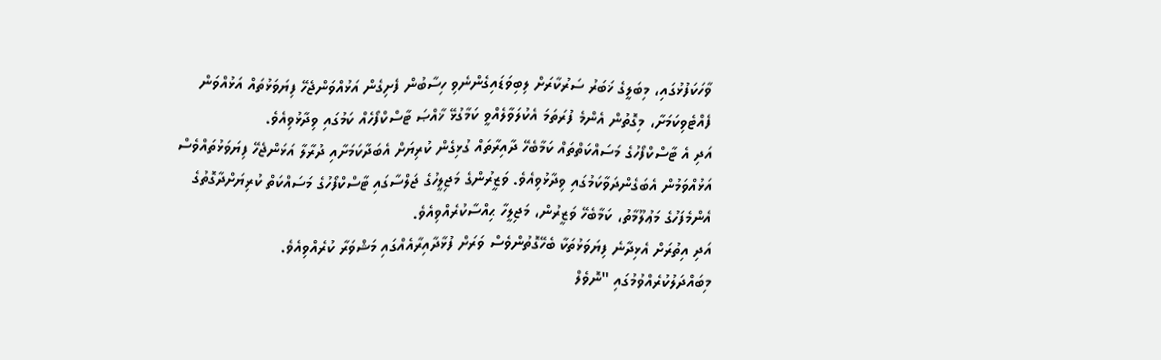ވާހަކަފުޅުގައި، މިބަލީގެ ޚަބަރު ސަރުކާރަށް ލިބިވަޑައިގެންނެވި ހިސާބުން ފެށިގެން އަޅުއްވަންޖެހޭ ފިޔަވަޅުތައް އަޅުއްވަން ފެއްޓެވިކަމަށާ، މިގޮތުން އެންމެ ފުރަތަމަ އެކުލަވާލެއްވީ ކަމާގުޅޭ ޚާއްޞަ ޓާސްކްފޯހެއް ކަމުގައި ވިދާޅުވިއެވެ.
އަދި އެ ޓާސްކްފޯހުގެ މަސައްކަތްތައް ކަމާބެހޭ ދާއިރާތައް ގުޅިގެން ކުރިޔަށް އެބަދާކަމަށާއި ދުރާލާ އަޅަންޖެހޭ ފިޔަވަޅުތައްވެސް އަޅުއްވަމުން އެބަގެންދަވާކަމުގައި ވިދާޅުވިއެވެ. ވަޒީރުންގެ މަޖިލީހުގެ ޖަލްސާގައި ޓާސްކްފޯހުގެ މަސައްކަތް ކުރިޔަށްދާގޮތުގެ އެންމެފަހުގެ މަޢުލޫމާތު، ކަމާބެހޭ ވަޒީރުން، މަޖިލީހާ ޙިއްސާކުރެއްވިއެވެ.
އަދި އިތުރަށް އެޅިދާނެ ފިޔަވަޅުތަކާ ބެހޭގޮތުންވެސް ވަރަށް ފުޅާދާއިރާއެއްގައި މަޝްވަރާ ކުރެއްވިއެވެ.
މިބައްދަލުކުރެއްވުމުގައި "ނޮވެލް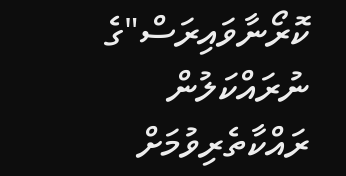ކޮރޯނާވައިރަސް"ގެ ނުރައްކަލުން ރައްކާތެރިވުމަށް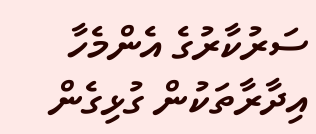ސަރުކާރުގެ އެންމެހާ އިދާރާތަކުން ގުޅިގެން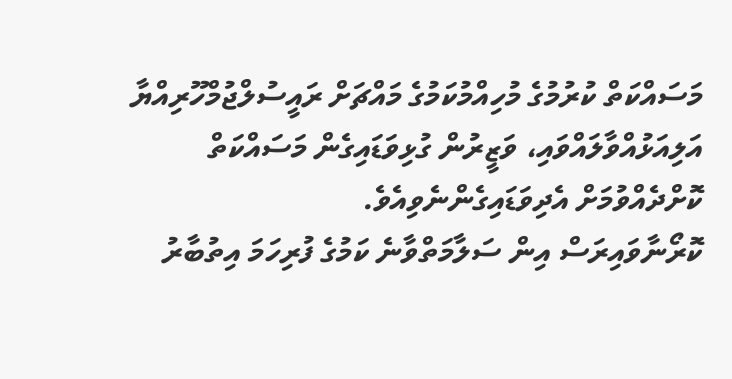މަސައްކަތް ކުރުމުގެ މުހިއްމުކަމުގެ މައްޗަށް ރައީސުލްޖުމްހޫރިއްޔާ އަލިއަޅުއްވާލައްވައި، ވަޒީރުން ގުޅިވަޑައިގެން މަސައްކަތް ކޮށްދެއްވުމަށް އެދިވަޑައިގެންނެވިއެވެ.
ކޮރޯނާވައިރަސް އިން ސަލާމަތްވާނެ ކަމުގެ ފުރިހަމަ އިތުބާރު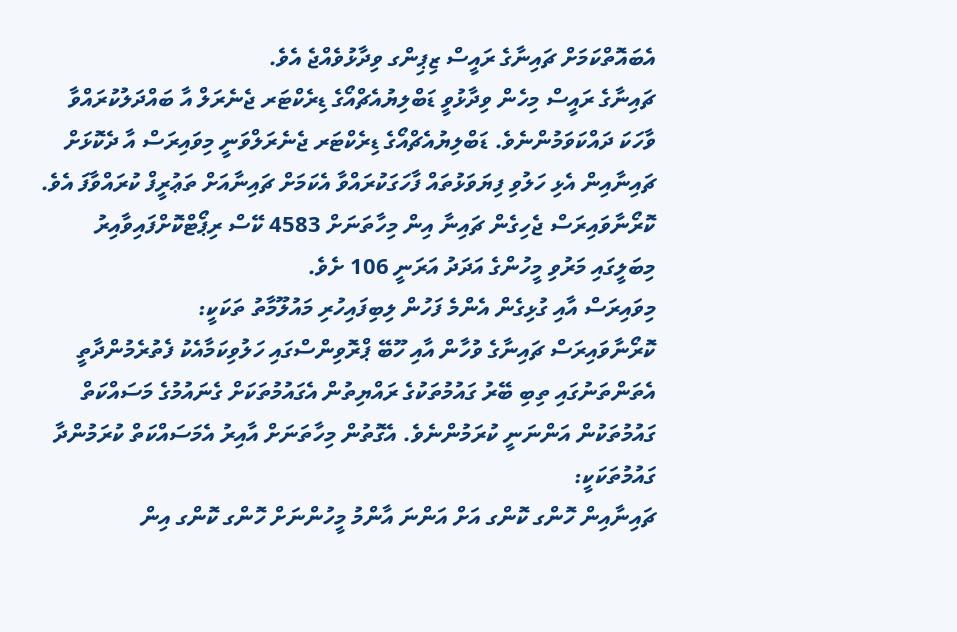އެބައޮތްކަމަށް ޗައިނާގެ ރައީސް ޒިޕިންގ ވިދާޅުވެއްޖެ އެވެ.
ޗައިނާގެ ރައީސް މިހެން ވިދާޅުވީ ޑަބްލިޔުއެޗްއޯގެ ޑިރެކްޓަރ ޖެނެރަލް އާ ބައްދަލުކުރައްވާ ވާހަކަ ދައްކަވަމުންނެވެ. ޑަބްލިޔުއެޗްއޯގެ ޑިރެކްޓަރ ޖެނެރަލްވަނީ މިވައިރަސް އާ ދެކޮޅަށް ޗައިނާއިން އެޅި ހަލުވި ފިޔަވަޅުތައް ފާހަގަކުރައްވާ އެކަމަށް ޗައިނާއަށް ތަޢުރީފް ކުރައްވާފަ އެވެ.
ކޮރޯނާވައިރަސް ޖެހިގެން ޗައިނާ އިން މިހާތަނަށް 4583 ކޭސް ރިޕޯޓްކޮށްފައިވާއިރު މިބަލީގައި މަރުވި މީހުންގެ އަދަދު އަރަނީ 106 ށެވެ.
މިވައިރަސް އާއި ގުޅިގެން އެންމެ ފަހުން ލިބިފައިހުރި މައުލޫމާތު ތަކަކީ:
ކޮރޯނާވައިރަސް ޗައިނާގެ ވުހާން އާއި ހޫބޭ ޕްރޮވިންސްގައި ހަލުވިކަމާއެކު ފެތުރެމުންދާތީ އެތަންތަނުގައި ތިބި ބޭރު ގައުމުތަކުގެ ރައްޔިތުން އެގައުމުތަކަށް ގެނައުމުގެ މަސައްކަތް ގައުމުތަކުން އަންނަނީ ކުރަމުންނެވެ. އެގޮތުން މިހާތަނަށް އާއިރު އެމަސައްކަތް ކުރަމުންދާ ގައުމުތަކަކީ:
ޗައިނާއިން ހޮންގ ކޮންގ އަށް އަންނަ އާންމު މީހުންނަށް ހޮންގ ކޮންގ އިން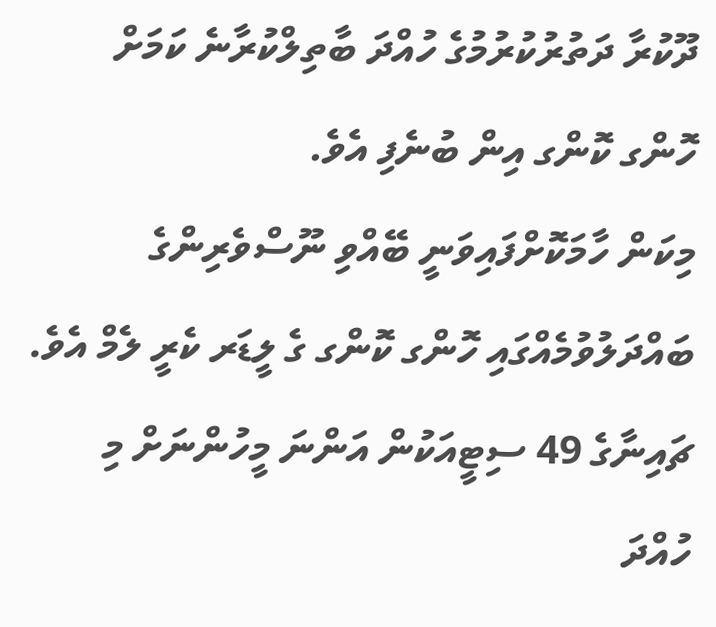ދޫކުރާ ދަތުރުކުރުމުގެ ހުއްދަ ބާތިލްކުރާނެ ކަމަށް ހޮންގ ކޮންގ އިން ބުނެފި އެވެ.
މިކަން ހާމަކޮށްފައިވަނީ ބޭއްވި ނޫސްވެރިންގެ ބައްދަލުވުމެއްގައި ހޮންގ ކޮންގ ގެ ލީޑަރ ކެރީ ލެމް އެވެ. ޗައިނާގެ 49 ސިޓީއަކުން އަންނަ މީހުންނަށް މި ހުއްދަ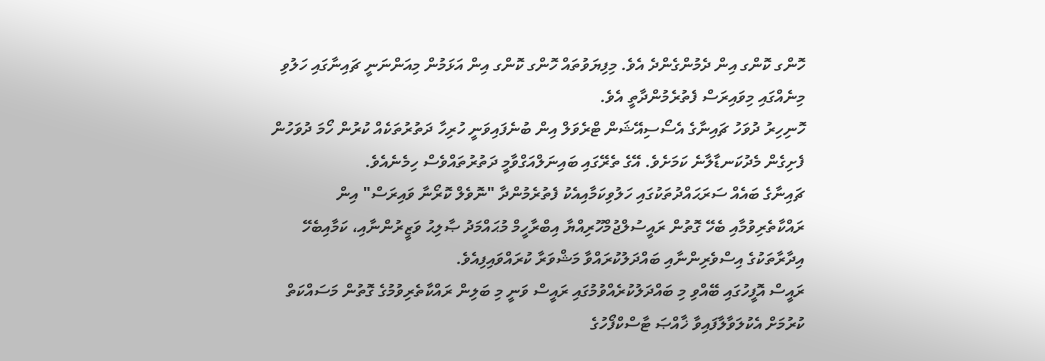ހޮންގ ކޮންގ އިން ދެމުންގެންދެ އެވެ. މިފިޔަވުތައް ހޮންގ ކޮންގ އިން އަޅަމުން މިއަންނަނީ ޗައިނާގައި ހަލުވި މިނެއްގައި މިވައިރަސް ފެތުރެމުންދާތީ އެވެ.
ހޮނިހިރު ދުވަހު ޗައިނާގެ އެސޯސިއޭޝަން ޓްރެވަލް އިން ބުނެފައިވަނީ ހުރިހާ ދަތުރުތަކެއް ކުރުން ހޯމަ ދުވަހުން ފެށިގެން މެދުކަނޑާލާނެ ކަމަށެވެ. އޭގެ ތެރޭގައި ބައިނަލްއަގްވާމީ ދަތުރުތައްވެސް ހިމެނެއެވެ.
ޗައިނާގެ ބައެއް ސަރަޙައްދުތަކުގައި ހަލުވިކަމާއިއެކު ފެތުރެމުންދާ "ނޮވެލް ކޮރޯނާ ވައިރަސް" އިން ރައްކާތެރިވުމާއި ބެހޭ ގޮތުން ރައީސުލްޖުމްހޫރިއްޔާ އިބްރާހީމް މުޙައްމަދު ޞާލިޙު ވަޒީރުންނާއި، ކަމާއިބެހޭ އިދާރާތަކުގެ އިސްވެރިންނާއި ބައްދަލުކުރައްވާ މަޝްވަރާ ކުރައްވައިފިއެވެ.
ރައީސް އޮފީހުގައި ބޭއްވި މި ބައްދަލުކުރެއްވުމުގައި ރައީސް ވަނީ މި ބަލިން ރައްކާތެރިވުމުގެ ގޮތުން މަސައްކަތް ކުރުމަށް އެކުލަވާލާފައިވާ ޚާއްޞަ ޓާސްކްފޯހުގެ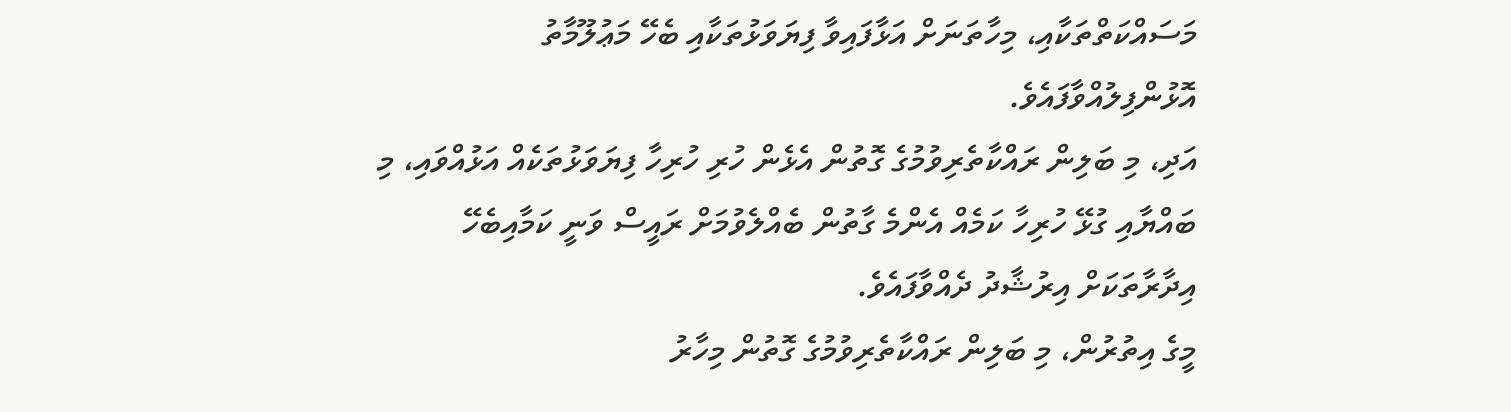މަސައްކަތްތަކާއި، މިހާތަނަށް އަޅާފައިވާ ފިޔަވަޅުތަކާއި ބެހޭ މަޢުލޫމާތު އޮޅުންފިލުއްވާފައެވެ.
އަދި، މި ބަލިން ރައްކާތެރިވުމުގެ ގޮތުން އެޅެން ހުރި ހުރިހާ ފިޔަވަޅުތަކެއް އަޅުއްވައި، މި ބައްޔާއި ގުޅޭ ހުރިހާ ކަމެއް އެންމެ ގާތުން ބެއްލެވުމަށް ރައީސް ވަނީ ކަމާއިބެހޭ އިދާރާތަކަށް އިރުޝާދު ދެއްވާފައެވެ.
މީގެ އިތުރުން، މި ބަލިން ރައްކާތެރިވުމުގެ ގޮތުން މިހާރު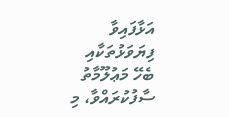އަޅާފައިވާ ފިޔަވަޅުތަކާއި ބެހޭ މަޢުލޫމާތު ސާފުކުރައްވާ، މި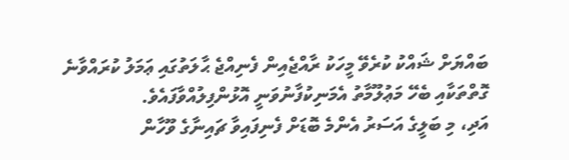ބައްޔަށް ޝައްކު ކުރެވޭ މީހަކު ރާއްޖެއިން ފެނިއްޖެ ޙާލަތުގައި ޢަމަލު ކުރައްވާނެ ގޮތްތަކާއި ބެހޭ މަޢުލޫމާތު އެމަނިކުފާނުވަނީ އޮޅުންފިލުއްވާފައެވެ.
އަދި، މި ބަލީގެ އަސަރު އެންމެ ބޮޑަށް ފެނިފައިވާ ޗައިނާގެ ވޫހާން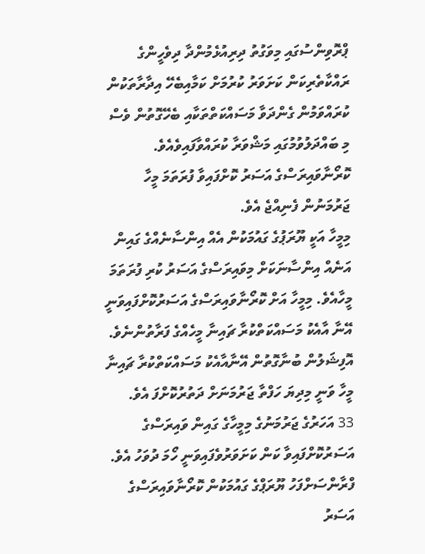ޕްރޮވިންސުގައި މިވަގުތު ދިރިއުޅެމުންދާ ދިވެހީންގެ ރައްކާތެރިކަން ކަށަވަރު ކުރުމަށް ކަމާއިބެހޭ އިދާރާތަކުން ކުރައްވަމުން ގެންދަވާ މަސައްކަތްތަކާއި ބެހޭގޮތުން ވެސް މި ބައްދަލުވުމުގައި މަޝްވަރާ ކުރައްވާފައިވެއެވެ.
ކޮރޯނާވައިރަސްގެ އަސަރު ކޮށްފައިވާ ފުރަތަމަ މީހާ ޖަރުމަނުން ފެނިއްޖެ އެވެ.
މިމީހާ އަކީ ޔޫރަޕުގެ ގައުމަކުން އެއް އިންސާނެއްގެ ގައިން އަނެއް އިންސާނަކަށް މިވައިރަސްގެ އަސަރު ކުރި ފުރަތަމަ މީހާއެވެ. މިމީހާ އަށް ކޮރޯނާވައިރަސްގެ އަސަރުކޮށްފައިވަނީ އޭނާ އާއެކު މަސައްކަތްކުރާ ޗައިނާ މީހެއްގެ ފަރާތުންނެވެ. އޮފިޝަލުން ބުނާގޮތުން އޭނާއާއެކު މަސައްކަތްކުރާ ޗައިނާ މީހާ ވަނީ މިދިޔަ ހަފްތާ ޖަރުމަނަށް ދަތުރުކޮށްފަ އެވެ.
33 އަހަރުގެ ޖަރުމަނުގެ މިމީހާގެ ގައިން ވައިރަސްގެ އަސަރުކޮށްފައިވާ ކަން ކަށަވަރުވެފައިވަނީ ހޯމަ ދުވަހު އެވެ. ފްރާންސަށްފަހު ޔޫރަޕްގެ ގައުމަކުން ކޮރޯނާވައިރަސްގެ އަސަރު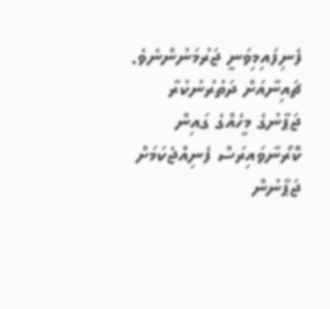ފެނިފައިމިވަނީ ޖަރުމަނުންނެވެ.
ޗައިނާއަށް ދަތުރުނުކުރާ ޖަޕާނުގެ މީހެއްގެ ގައިން ކޮރޯނާވައިރަސް ފެނިއްޖެކަމަށް ޖަޕާނުން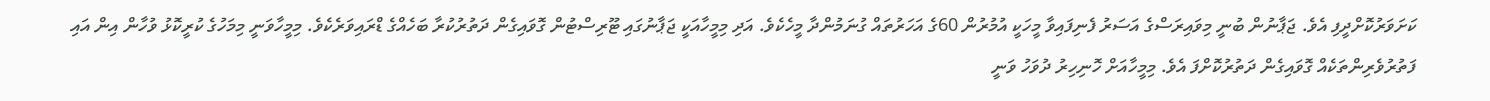ކަށަވަރުކޮށްދީފި އެވެ. ޖަޕާނުން ބުނީ މިވައިރަސްގެ އަސަރު ފެނިފައިވާ މީހަކީ އުމުރުން 60ގެ އަހަރުތައް ގުނަމުންދާ މީހެކެވެ. އަދި މިމީހާއަކީ ޖަޕާނުގައި ޓޫރިސްޓުން ގޮވައިގެން ދަތުރުކުރާ ބަހެއްގެ ޑްރައިވަރެކެވެ. މިމީހާވަނީ މިމަހުގެ ކުރީކޮޅު ވުހާން އިން އައި ފަތުރުވެރިންތަކެއް ގޮވައިގެން ދަތުރުކޮށްފަ އެވެ. މިމީހާއަށް ހޮނިހިރު ދުވަހު ވަނީ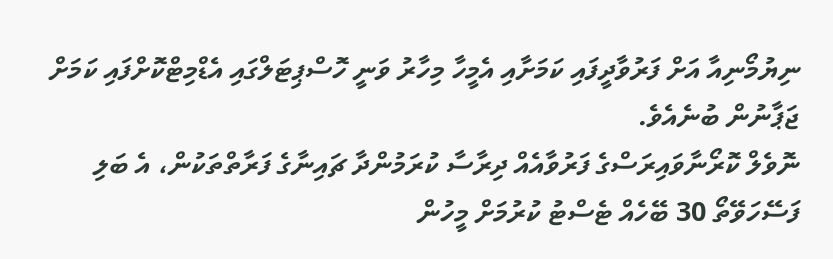ނިޔުމޯނިއާ އަށް ފަރުވާދީފައި ކަމަށާއި އެމީހާ މިހާރު ވަނީ ހޮސްޕިޓަލްގައި އެޑްމިޓްކޮށްފައި ކަމަށް ޖަޕާނުން ބުނެއެވެ.
ނޮވެލް ކޮރޯނާވައިރަސްގެ ފަރުވާއެއް ދިރާސާ ކުރަމުންދާ ޗައިނާގެ ފަރާތްތަކުން، އެ ބަލި ފަސޭހަވޭތޯ 30 ބޭހެއް ޓެސްޓު ކުރުމަށް މީހުން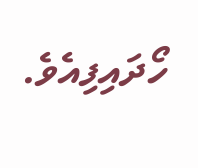ހޯދައިފިއެވެ.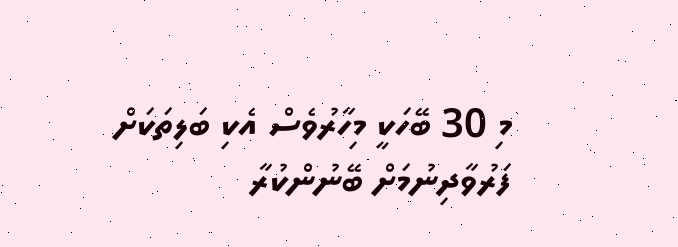މި 30 ބޭހަކީ މިހާރުވެސް އެކި ބަލިތަކަށް ފަރުވާދިނުމަށް ބޭނުންކުރާ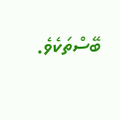ބޭސްތަކެވެ.